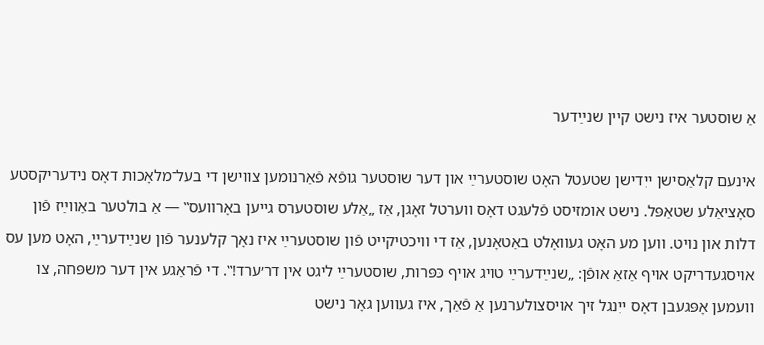אַ שוסטער איז נישט קיין שנײַדער

אינעם קלאַסישן ייִדישן שטעטל האָט שוסטערײַ און דער שוסטער גופֿא פֿאַרנומען צווישן די בעל־מלאָכות דאָס נידעריקסטע סאָציאַלע שטאַפּל. נישט אומזיסט פֿלעגט דאָס ווערטל זאָגן, אַז „אַלע שוסטערס גייען באָרװעס‟ — אַ בולטער באַווײַז פֿון דלות און נויט. ווען מע האָט געוואָלט באַטאָנען, אַז די וויכטיקייט פֿון שוסטערײַ איז נאָך קלענער פֿון שנײַדערײַ, האָט מען עס אויסגעדריקט אויף אַזאַ אופֿן: „שנײַדערײַ טויג אויף כּפּרות, שוסטערײַ ליגט אין דר׳ערד!‟. די פֿראַגע אין דער משפּחה, צו וועמען אָפּגעבן דאָס ייִנגל זיך אויסצולערנען אַ פֿאַך, איז געווען גאָר נישט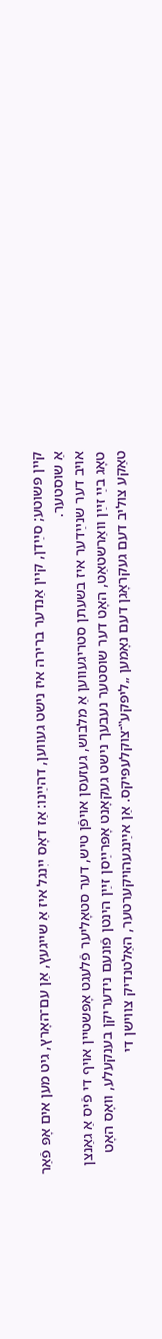קיין פּשוטע; סײַדן, קיין אַנדער ברירה איז נישט געווען, דהײַנו: אַז דאָס ייִנגל איז אַ שייגעץ, אַן עם־האָרץ, גיט מען אים אָפּ פֿאַר אַ שוסטער.
אויב דער שנײַדער איז בשעתן סטריגעווען אַ מלבוש, געזעסן אויפֿן טיש, דער סטאָליער פֿלעגט אָפּשטיין אויף די פֿיס אַ גאַנצן טאָג בײַ זײַן וואַרשטאַט, האָט דער שוסטער נעבעך נישט געקאָנט אָפּרײַסן זײַן הינטן פֿונעם נידעריקן בענקעלע, וואָס האָט טאַקע צוליב דעם געקראָגן דעם נאָמען „ליפּקע‟־צוקלעפּיקס. אַן אײַנגעהויקערטער, האַלטנדיק צווישן די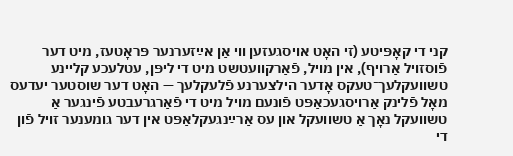קני די קאָפּיטע (זי האָט אויסגעזען ווי אַן אײַזערנער פּראָטעז, מיט דער פֿוסזויל אַרויף), אין מויל, פֿאַרקוועטשט מיט די ליפּן, עטלעכע קליינע טשוועקלעך־טעקס אָדער הילצערנע פֿלעקלעך — האָט דער שוסטער יעדעס מאָל פֿלינק אַרויסגעכאַפּט פֿונעם מויל מיט די פֿאַרגרעבטע פֿינגער אַ טשוועקל נאָך אַ טשוועקל און עס אַרײַנגעקלאַפּט אין דער גומענער זויל פֿון די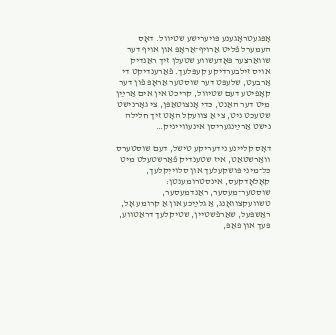אָפּגעטראָגענע פּויערישע שטיוול. דאָס העמערל פֿליט אַרויף־אַראָפּ און אויף דער שוואַרצער פּאָדעשווע שטעלן זיך ראַנדיק אויס זילבערדיקע קעפּלעך. פֿאַרענדיקט די אַרבעט, שלעפּט דער שוסטער אַראָפּ פֿון דער קאָפּיטע דעם שטיוול, קריכט אין אים אַרײַן מיט דער האַנט, כּדי אָנצוטאַפּן, צי גאָרנישט שטעכט ניט, צי אַ צוועקל האָט זיך חלילה נישט אַרײַנגעריסן אינעווייניק…

דאָס קליינע נידעריקע טישל, דעם שוסטערס וואַרשטאַט, איז שטענדיק פֿאַרשטעלט מיט כּל־מיני פּושקעלעך און סלוייִקלעך, קאָלאָדקעס, אינסטרומענטן: שוסטער־מעסער, ראַנדמעסער, טשוועקצוואָנג, אַ גלײַכע און אַ קרומע אָל, ראַשפּעל, שאַרפֿשטיין, שטיקלעך דראַטווע, פּעך און פּאַפּ,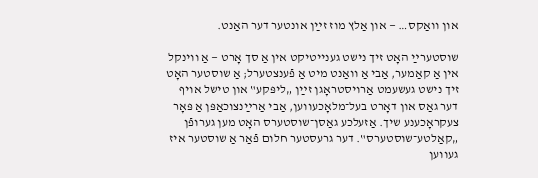און וואַקס… — און אַלץ מוז זײַן אונטער דער האַנט.

שוסטערײַ האָט זיך נישט גענייטיקט אין אַ סך אָרט — אַ ווינקל אין אַ קאַמער, אַבי אַ וואַנט מיט אַ פֿענצטערל; אַ שוסטער האָט זיך נישט געשעמט אַרויסטראָגן זײַן „ליפּקע‟ און טישל אויף דער גאַס און דאָרט בעל־מלאָכעווען, אַבי אַרײַנצוכאַפּן אַ פּאָר צעקראָכענע שיך. אַזעלכע גאַסן־שוסטערס האָט מען גערופֿן „קאַלטע־שוסטערס‟. דער גרעסטער חלום פֿאַר אַ שוסטער איז געווען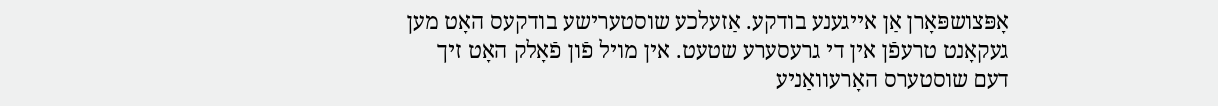אָפּצושפּאָרן אַן אייגענע בודקע. אַזעלכע שוסטערישע בודקעס האָט מען געקאָנט טרעפֿן אין די גרעסערע שטעט. אין מויל פֿון פֿאָלק האָט זיך דעם שוסטערס האָרעוואַניע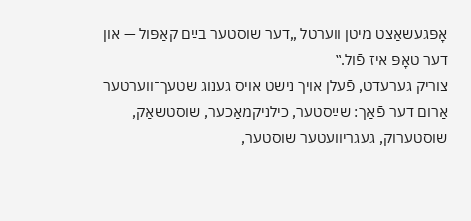אָפּגעשאַצט מיטן ווערטל „דער שוסטער בײַם קאַפּול — און דער טאָפּ איז פֿול.‟
צוריק גערעדט, פֿעלן אויך נישט אויס גענוג שטעך־ווערטער אַרום דער פֿאַך: שײַסטער, כילניקמאַכער, שוסטשאַק, שוסטערוק, געגריוועטער שוסטער,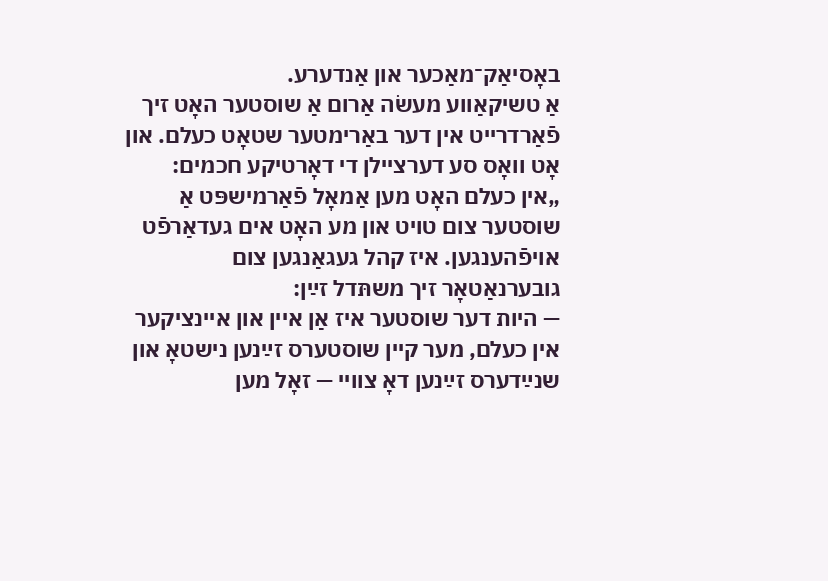באָסיאַק־מאַכער און אַנדערע.
אַ טשיקאַווע מעשׂה אַרום אַ שוסטער האָט זיך פֿאַרדרייט אין דער באַרימטער שטאָט כעלם. און אָט וואָס סע דערציילן די דאָרטיקע חכמים:
„אין כעלם האָט מען אַמאָל פֿאַרמישפּט אַ שוסטער צום טויט און מע האָט אים געדאַרפֿט אויפֿהענגען. איז קהל געגאַנגען צום גובערנאַטאָר זיך משתּדל זײַן:
— היות דער שוסטער איז אַן איין און איינציקער אין כעלם, מער קיין שוסטערס זײַנען נישטאָ און שנײַדערס זײַנען דאָ צוויי — זאָל מען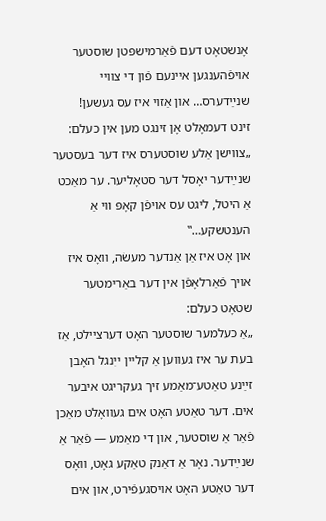אָנשטאָט דעם פֿאַרמישפּטן שוסטער אויפֿהענגען איינעם פֿון די צוויי שנײַדערס… און אַזוי איז עס געשען!
זינט דעמאָלט אָן זינגט מען אין כעלם: „צװישן אַלע שוסטערס איז דער בעסטער שנײַדער יאָסל דער סטאָליער. ער מאַכט אַ היטל, ליגט עס אױפֿן קאָפּ װי אַ הענטשקע…‟
און אָט איז אַן אַנדער מעשׂה, וואָס איז אויך פֿאַרלאָפֿן אין דער באַרימטער שטאָט כעלם:
„אַ כעלמער שוסטער האָט דערציילט, אַז בעת ער איז געווען אַ קליין ייִנגל האָבן זײַנע טאַטע־מאַמע זיך געקריגט איבער אים. דער טאַטע האָט אים געוואָלט מאַכן פֿאַר אַ שוסטער, און די מאַמע — פֿאַר אַ שנײַדער. נאָר אַ דאַנק טאַקע גאָט, וואָס דער טאַטע האָט אויסגעפֿירט, און אים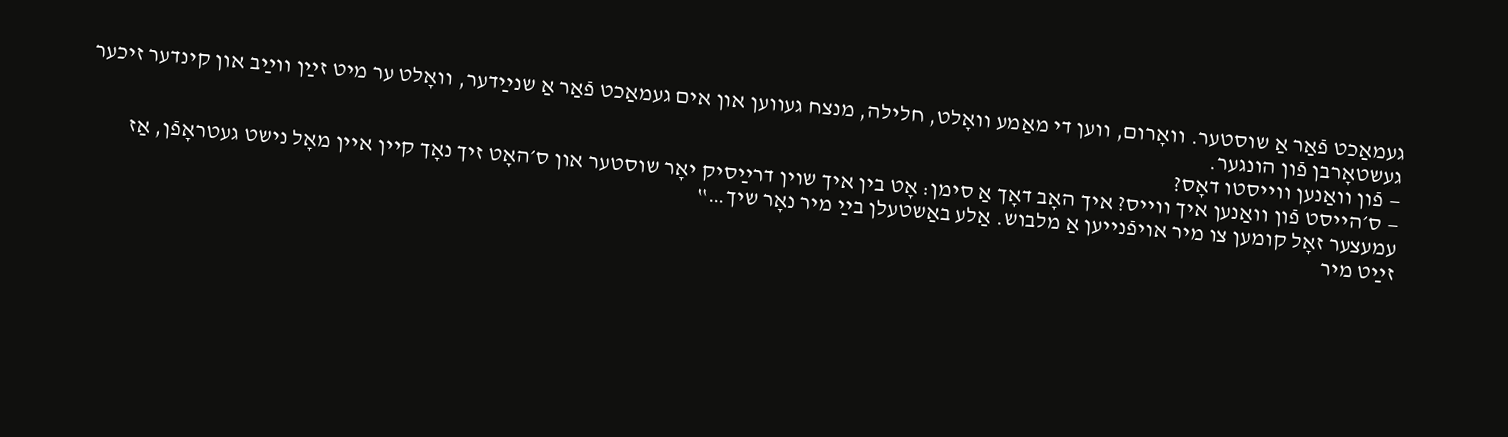געמאַכט פֿאַר אַ שוסטער. וואָרום, ווען די מאַמע וואָלט, חלילה, מנצח געווען און אים געמאַכט פֿאַר אַ שנײַדער, וואָלט ער מיט זײַן ווײַב און קינדער זיכער געשטאָרבן פֿון הונגער.
— פֿון וואַנען ווייסטו דאָס?
— ס׳הייסט פֿון וואַנען איך ווייס? איך האָב דאָך אַ סימן: אָט בין איך שוין דרײַסיק יאָר שוסטער און ס׳האָט זיך נאָך קיין איין מאָל נישט געטראָפֿן, אַז עמעצער זאָל קומען צו מיר אויפֿנייען אַ מלבוש. אַלע באַשטעלן בײַ מיר נאָר שיך…‟
זײַט מיר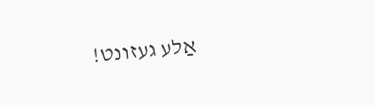אַלע געזונט!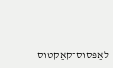לאַפּסוס־קאַקטוס